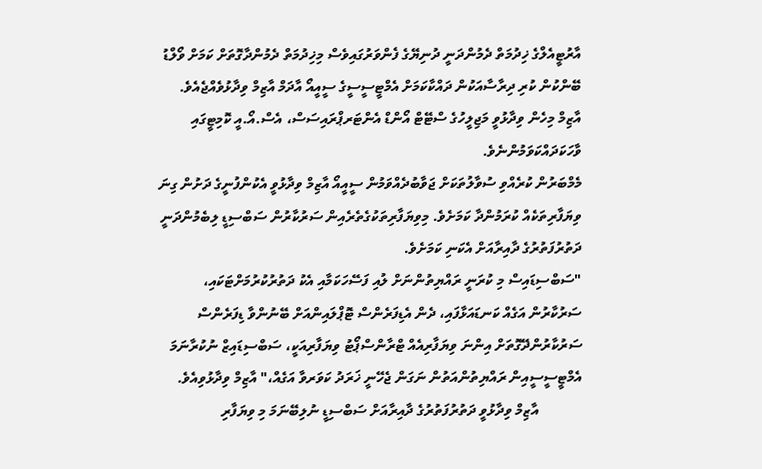އާރުޓީއެލްގެ ޚިދުމަތް ދެމުންދަނީ ދުނިޔޭގެ ފެންވަރުގައިވެސް މިޚިދުމަތް ދެމުންދާގޮތަށް ކަމަށް ވޯލްޑު ބޭންކުން ކުރި ދިރާސާއަކުން ދައްކާކަމަށް އެމްޓީސީސީގެ ސީއީއޯ އާދަމް އާޒިމް ވިދާޅުވެއްޖެއެވެ.
އާޒިމް މިހެން ވިދާޅުވީ މަޖިލީހުގެ ސްޓޭޓް އޯންޑް އެންޓަރޕްރައިސަސް، އެސް.އޯ.އީ ކޮމިޓީގައި ވާހަކަދައްކަވަމުންނެވެ.
މެމްބަރުން ކުރެއްވި ސުވާލުތަކަށް ޖަވާބުދެއްވަމުން ސީއީއޯ އާޒިމް ވިދާޅުވީ އެކުންފުނީގެ ދަށުން ގިނަ ވިޔަފާރިތަކެއް ކުރަމުންދާ ކަމަށެވެ. މިވިޔަފާރިތަކުގެތެރެއިން ސަރުކާރުން ސަބްސިޑީ ލިބެމުންދަނީ ދަތުރުފަތުރުގެ ދާއިރާއަށް އެކަނި ކަމަށެވެ.
"ސަބްސިޑައިސް މި ކުރަނީ ރައްޔިތުންނަށް ލުއި ފަސޭހަކަމާއި އެކު ދަތުރުކުރުމަށްޓަކައި، ސަރުކާރުން އަގެއް ކަނޑައަޅާފައި، ދެން އެޑިފަރެންސް ޓޮޕްލައިންއަށް ބޭނުންވާ ޑިފަރެންސް ސަރުކާރުންދޭގޮތަށް އިންނަ ވިޔަފާރިއެއް ޓްރާންސްޕޯޓު ވިޔަފާރިއަކީ، ސަބްސިޑައިޒް ނުކުރާނަމަ އެމްޓީސީސީއިން ރައްޔިތުންއަތުން ނަގަން ޖެހޭނީ ޚަރަދު ކަވަރވާ އަގެއް،" އާޒިމް ވިދާޅުވިއެވެ.
            އާޒިމް ވިދާޅުވީ ދަތުރުފަތުރުގެ ދާއިރާއަށް ސަބްސިޑީ ނުލިބޭނަމަ މި ވިޔަފާރި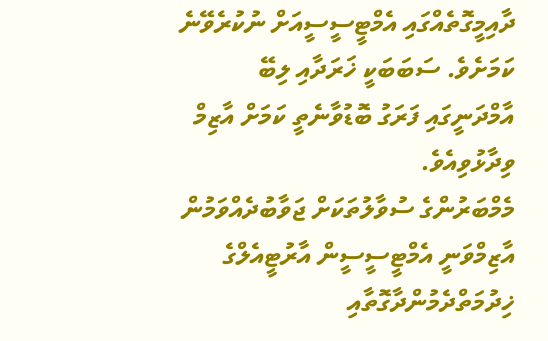ދާއިމީގޮތެއްގައި އެމްޓީސީސީއަށް ނުކުރެވޭނެ ކަމަށެވެ. ސަބަބަކީ ޚަރަދާއި ލިބޭ އާމްދަނީގައި ފަރަގު ބޮޑުވާނެތީ ކަމަށް އާޒިމް ވިދާޅުވިއެވެ.
މެމްބަރުންގެ ސުވާލުތަކަށް ޖަވާބުދެއްވަމުން އާޒިމްވަނީ އެމްޓީސީސީން އާރުޓީއެލްގެ ޚިދުމަތްދެމުންދާގޮތާއި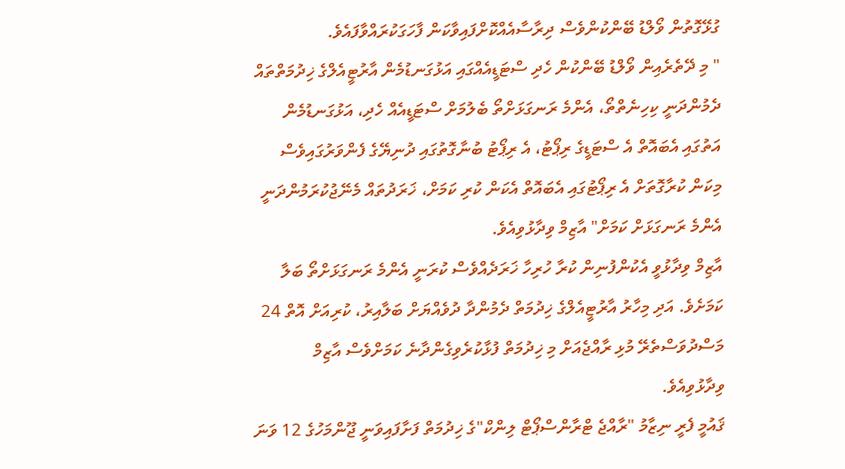ގުޅޭގޮތުން ވޯލްޑު ބޭންކުންވެސް ދިރާސާއެއްކޮށްފައިވާކަން ފާހަގަކުރައްވާފައެވެ.
" މި ދޭތެރެއިން ވޯލްޑު ބޭންކުން ހެދި ސްޓަޑީއެއްގައި އަޅުގަނޑުމެން އާރުޓީއެލްގެ ޚިދުމަތްތައް ދެމުންދަނީ ކިހިނެތްތޯ، އެންމެ ރަނގަޅަށްތޯ ބެލުމަށް ސްޓަޑީއެއް ހެދި، އަޅުގަނޑުމެން އަތުގައި އެބައޮތް އެ ސްޓަޑީގެ ރިޕޯޓު، އެ ރިޕޯޓު ބުނާގޮތުގައި ދުނިޔޭގެ ފެންވަރުގައިވެސް މިކަން ކުރާގޮތަށް އެ ރިޕޯޓުގައި އެބައޮތް އެކަން ކުރި ކަމަށް، ޚަރަދުތައް މެނޭޖުކުރަމުންދަނީ އެންމެ ރަނގަޅަށް ކަމަށް" އާޒިމް ވިދާޅުވިއެވެ.
އާޒިމް ވިދާޅުވީ އެކުންފުނިން ކުރާ ހުރިހާ ޚަރަދެއްވެސް ކުރަނީ އެންމެ ރަނގަޅަށްތޯ ބަލާ ކަމަށެވެ. އަދި މިހާރު އާރުޓީއެލްގެ ޚިދުމަތް ދެމުންދާ ދުވެއްޔަށް ބަލާއިރު، ކުރިއަށް އޮތް 24 މަސްދުވަސްތެރޭ މުޅި ރާއްޖެއަށް މި ޚިދުމަތް ފުޅާކުރެވިގެންދާނެ ކަމަށްވެސް އާޒިމް ވިދާޅުވިއެވެ.
ޤައުމީ ފެރީ ނިޒާމު "ރާއްޖެ ޓްރާންސްޕޯޓް ލިންކް"ގެ ޚިދުމަތް ފަށާފައިވަނީ ޖޫންމަހުގެ 12 ވަނަ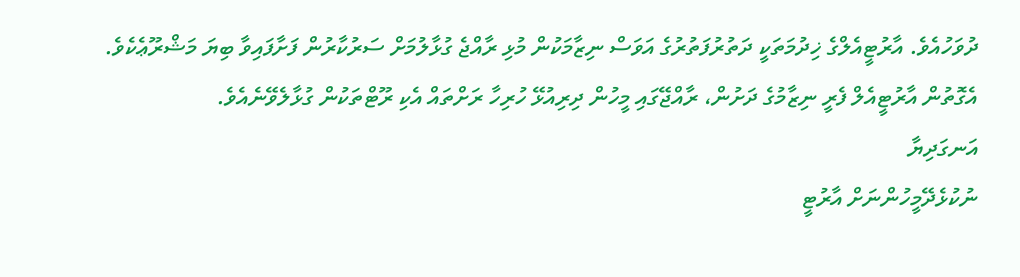ދުވަހުއެވެ. އާރުޓީއެލްގެ ޚިދުމަތަކީ ދަތުރުފަތުރުގެ އަވަސް ނިޒާމަކުން މުޅި ރާއްޖެ ގުޅާލުމަށް ސަރުކާރުން ފަށާފައިވާ ބިޔަ މަޝްރޫޢެކެވެ. އެގޮތުން އާރުޓީއެލް ފެރީ ނިޒާމުގެ ދަށުން، ރާއްޖޭގައި މީހުން ދިރިއުޅޭ ހުރިހާ ރަށްތައް އެކި ރޫޓްތަކުން ގުޅާލެވޭނެއެވެ.
އަނގަދިޔާ
ނުކުޅެދޭމީހުންނަށް އާރުޓީ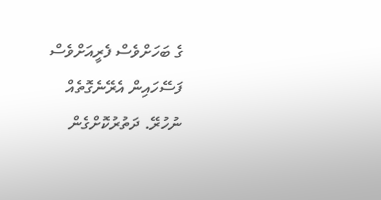ގެ ބަހަށްވެސް ފެރީއަށްވެސް ފަސޭހައިން އެރޭނެގޮތެއް ނުހުރޭ. ދަތުރުކޮށްގެން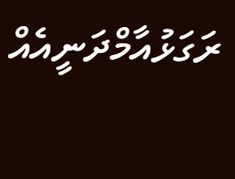ރަގަޅުއާމްދަނީއެއް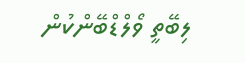ލިބޭތީ ވޯލްޑްބޭންކުން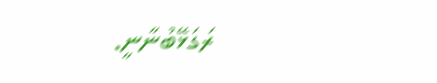ރަގަޅޭބުނާނީ.